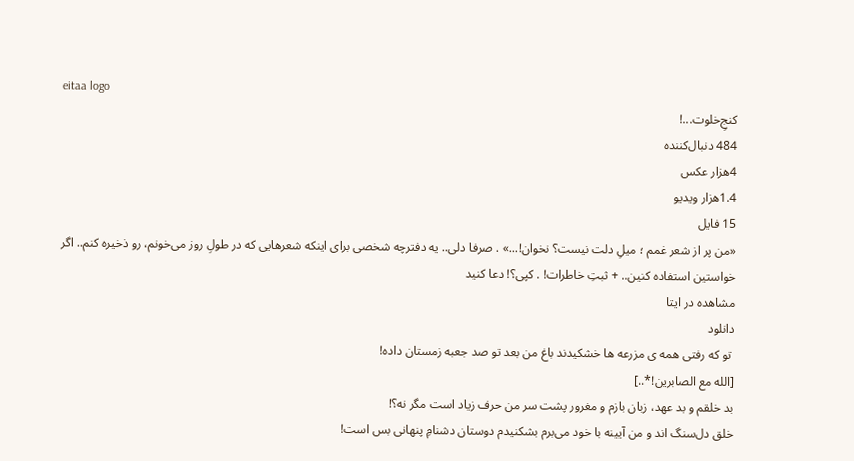eitaa logo
کنجِ‌خلوت...!
484 دنبال‌کننده
4هزار عکس
1.4هزار ویدیو
15 فایل
«من پر از شعر غمم ؛ میلِ دلت نیست؟ نخوان!...» . صرفا دلی.. یه دفترچه شخصی برای اینکه شعرهایی که در طولِ روز می‌خونم، رو ذخیره کنم.. اگر خواستین استفاده کنین.. + ثبتِ خاطرات! . کپی؟! دعا کنید
مشاهده در ایتا
دانلود
 تو که رفتی همه ‌ی مزرعه‌ ها خشکیدند باغ من بعد تو صد جعبه زمستان داده!
[الله مع الصابرین!*..]
بد خلقم و بد عهد، زبان بازم و مغرور پشت سر من حرف زیاد است مگر نه؟!
خلق دل‌سنگ ‌اند و من آیینه با خود می‌برم بشکنیدم دوستان دشنامِ پنهانی بس است!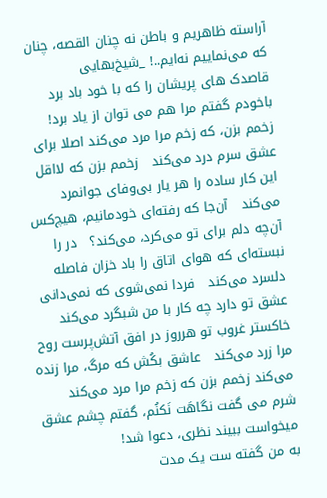آراسته ظاهریم و باطن نه چنان القصه، چنان که می‌نماییم نه‌ایم..! _شیخ‌بھایی
قاصدک های پریشان را که با خود باد برد باخودم گفتم مرا هم می توان از یاد برد!
زخمم بزن، که زخم مرا مرد می‌کند اصلا برای عشق سرم درد می‌کند   زخمم بزن که لااقل این کار ساده را هر یار بی‌وفای جوانمرد می‌کند   آن‌جا که رفته‌ای خودمانیم، هیچ‌کس آن‌چه دلم برای تو می‌کرد، می‌کند؟   در را نبسته‌ای که هوای اتاق را باد خزان فاصله دلسرد می‌کند   فردا نمی‌شوی که نمی‌دانی عشق تو دارد چه کار با من شبگرد می‌کند   خاکستر غروب تو هرروز در افق آتش‌پرست روح مرا زرد می‌کند   عاشق بکُش که مرگ، مرا زنده می‌کند زخمم بزن که زخم مرا مرد می‌کند
شرم می گفت نگاهَت نَکنُم، گفتم چشم عشق میخواست ببیند نظری، دعوا شد!
به من گفته ست یک مدت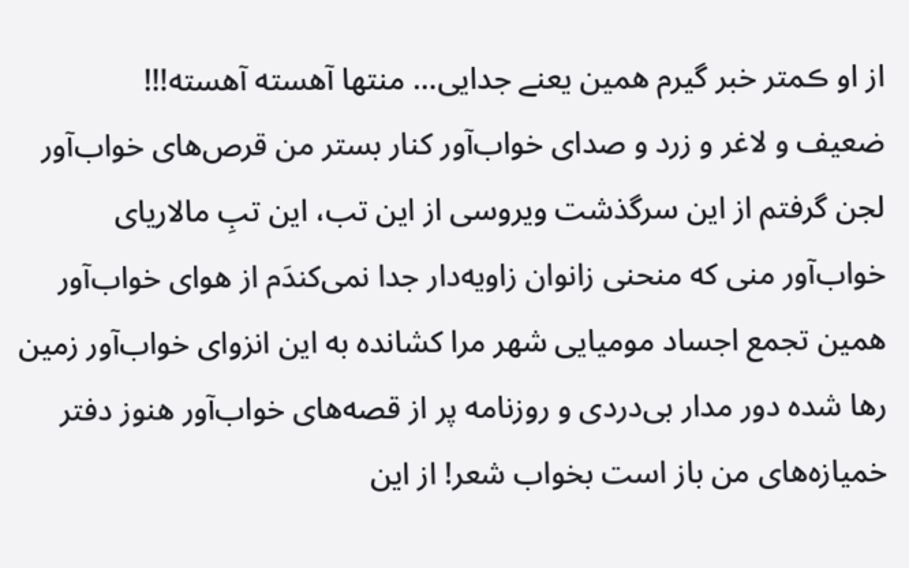از او ڪمتر خبر گیرم همین یعنے جدایی... منتها آهسته آهسته!!!
ضعیف و لاغر و زرد و صدای خواب‌آور کنار بستر من قرص‌های خواب‌آور لجن گرفتم از این سرگذشت ویروسی از این تب، این تبِ مالاریای خواب‌آور منی که منحنی زانوان زاویه‌دار جدا نمی‌کندَم از هوای خواب‌آور همین تجمع اجساد مومیایی شهر مرا کشانده به این انزوای خواب‌آور زمین رها شده دور مدار بی‌دردی و روزنامه پر از قصه‌های خواب‌آور هنوز دفتر خمیازه‌های من باز است بخواب شعر! از این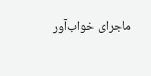ماجرای خواب‌آور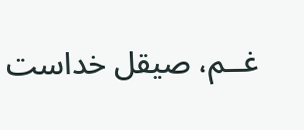غــم، صیقل خداست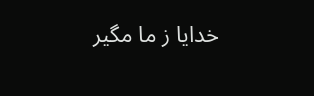خدایا ز ما مگیر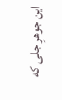این جوهرِ جلی که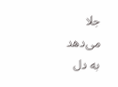جلا می‌دهد به دل